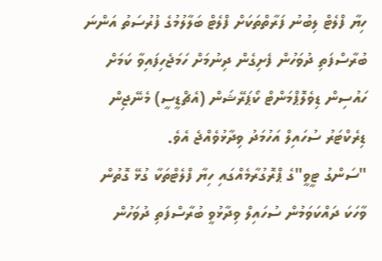ހިޔާ ފްލެޓް ލިބުނު ފަރާތްތަކަށް ފްލެޓް ބަލާލުމުގެ ފުރުސަތު އަންނަ ބުރާސްފަތި ދުވަހުން ފެށިގެން ދިނުމަށް ހަމަޖެހިފައިވާ ކަމަށް ހައުސިން ޑިވެލޮޕްމަންޓް ކޯޕަރޭޝަން (އެޗްޑީސީ) މެނޭޖިން ޑިރެކްޓަރު ސުހައިލް އަހުމަދު ވިދާޅުވެއްޖެ އެވެ.
"ސަންގު ޓީވީ"ގެ ޕްރޮގުރާމެއްގައި ހިޔާ ފްލެޓްތަކާ ގުޅޭ ގޮތުން ވާހަކަ ދައްކަވަމުން ސުހައިލް ވިދާޅުވީ ބުރާސްފަތި ދުވަހުން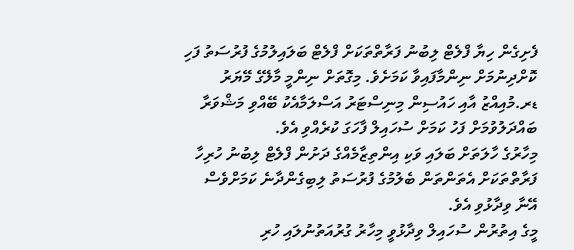ފެށިގެން ހިޔާ ފްލެޓް ލިބުނު ފަރާތްތަކަށް ފްލެޓް ބަލައިލުމުގެ ފުރުސަތު ފަހި ކޮށްދިނުމަށް ނިންމާފައިވާ ކަމަށެވެ. މިގޮތަށް ނިންމީ މާލޭގެ މޭޔަރު ޑރ.މުއިއްޒު އާއި ހައުސިން މިނިސްޓަރު އަސްލަމާއެކު ބޭއްވި މަޝްވަރާ ބައްދަލުވުމަށް ފަހު ކަމަށް ސުހައިލް ފާހަގަ ކުރެއްވި އެވެ.
މިހާރުގެ ހާލަތަށް ބަލައި ވަކި އިންތިޒާމެއްގެ ދަށުން ފްލެޓް ލިބުނު ހުރިހާ ފަރާތްތަކަށް އެތަންތަން ބެލުމުގެ ފުރުސަތު ލިބިގެންދާނެ ކަމަށްވެސް އޭނާ ވިދާޅުވި އެވެ.
މީގެ އިތުރުން ސުހައިލް ވިދާޅުވީ މިހާރު ގުރުއަތުނުލައި ހުރި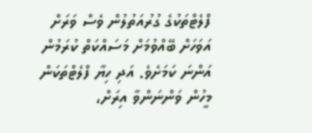ފްލެޓްތަކުގެ ގުރުއަތުލުން ވެސް ވަރަށް އަވަހަށް ބޭއްވުމަށް މަސައްކަތް ކުރަމުން އަންނަ ކަމަށެވެ. އަދި ހިޔާ ފްލެޓްތަކަން މީހުން ވަންނަންވާ އިރަށް،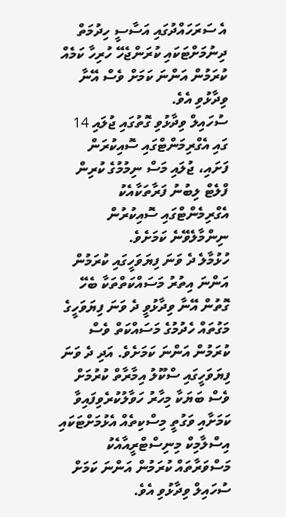އެ ސަރަހައްދުގައި އަސާސީ ހިދުމަތް ދިނުމަށްޓަކައި ކުރަންޖެހޭ ހުރިހާ ކަމެއް ކުރަމުން އަންނަ ކަމަށް ވެސް އޭނާ ވިދާޅުވި އެވެ.
ސުހައިލް ވިދާޅުވި ގޮތުގައި ޖުލައި 14 ގައި އެގްރިމަންޓްގައި ސޮއިކުރަން ފަށައި، ޖުލައި މަސް ނިމުމުގެ ކުރިން ފްލެޓް ލިބުނު ފަރާތަކާއެކު އެގްރިމެންޓްގައި ސޮއިކުރުން ނިންމާލެވޭނެ ކަމަށެވެ.
ހުޅުމާލެ ދެ ވަނަ ފިޔަވަހީގައި ކުރަމުން އަންނަ އިތުރު މަސައްކަތްތަކާ ބެހޭ ގޮތުން އޭނާ ވިދާޅުވީ ދެ ވަނަ ފިޔަވަހީގެ މަގުތައް ހެދުމުގެ މަސައްކަތް ވެސް ކުރަމުން އަންނަ ކަމަށެވެ. އަދި ދެ ވަނަ ފިޔަވަހީގައި ސްކޫލު އިމާރާތް ކުރުމަށް ވެސް ބަޔަކާ މިހާރު ހަވާލުކުރެވިފައިވާ ކަމަށާއި ވަގުތީ މިސްކިތެއް އެޅުމަށްޓަކައި އިސްލާމިކް މިނިސްޓްރީއާއެކު މަސްވަރާތައް ކުރަމުން އަންނަ ކަމަށް ސުހައިލް ވިދާޅުވި އެވެ.